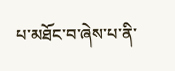པ་མཐོང་བ་ཞེས་པ་ནི་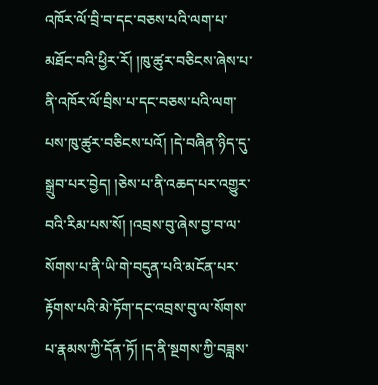འཁོར་ལོ་བྲི་བ་དང་བཅས་པའི་ལག་པ་མཐོང་བའི་ཕྱིར་རོ། །ཁུ་ཚུར་བཅིངས་ཞེས་པ་ནི་འཁོར་ལོ་བྲིས་པ་དང་བཅས་པའི་ལག་པས་ཁུ་ཚུར་བཅིངས་པའོ། །དེ་བཞིན་ཉིད་དུ་སྒྲུབ་པར་བྱེད། །ཅེས་པ་ནི་འཆད་པར་འགྱུར་བའི་རིམ་པས་སོ། །འབྲས་བུ་ཞེས་བྱ་བ་ལ་སོགས་པ་ནི་ཡི་གེ་བདུན་པའི་མངོན་པར་རྟོགས་པའི་མེ་ཏོག་དང་འབྲས་བུ་ལ་སོགས་པ་རྣམས་ཀྱི་དོན་ཏོ། །ད་ནི་སྔགས་ཀྱི་བཟླས་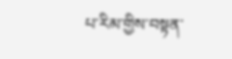པ་རིམ་གྱིས་བསྟན་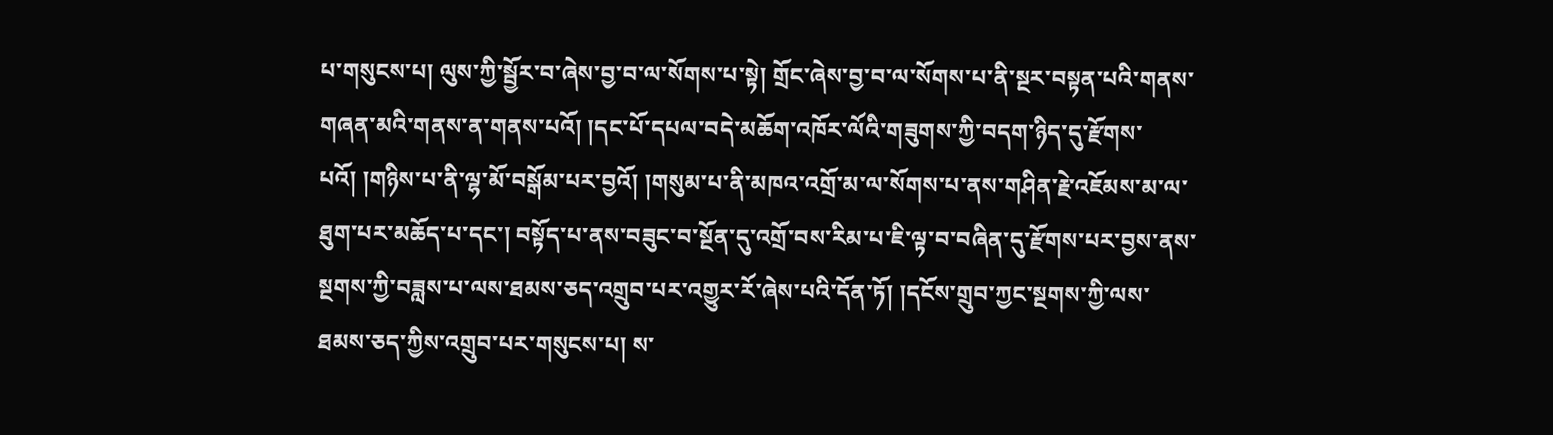པ་གསུངས་པ། ལུས་ཀྱི་སྦྱོར་བ་ཞེས་བྱ་བ་ལ་སོགས་པ་སྟེ། གྲོང་ཞེས་བྱ་བ་ལ་སོགས་པ་ནི་སྔར་བསྟན་པའི་གནས་གཞན་མའི་གནས་ན་གནས་པའོ། །དང་པོ་དཔལ་བདེ་མཆོག་འཁོར་ལོའི་གཟུགས་ཀྱི་བདག་ཉིད་དུ་རྫོགས་པའོ། །གཉིས་པ་ནི་ལྷ་མོ་བསྒོམ་པར་བྱའོ། །གསུམ་པ་ནི་མཁའ་འགྲོ་མ་ལ་སོགས་པ་ནས་གཤིན་རྗེ་འཇོམས་མ་ལ་ཐུག་པར་མཆོད་པ་དང་། བསྟོད་པ་ནས་བཟུང་བ་སྔོན་དུ་འགྲོ་བས་རིམ་པ་ཇི་ལྟ་བ་བཞིན་དུ་རྫོགས་པར་བྱས་ནས་སྔགས་ཀྱི་བཟླས་པ་ལས་ཐམས་ཅད་འགྲུབ་པར་འགྱུར་རོ་ཞེས་པའི་དོན་ཏོ། །དངོས་གྲུབ་ཀྱང་སྔགས་ཀྱི་ལས་ཐམས་ཅད་ཀྱིས་འགྲུབ་པར་གསུངས་པ། ས་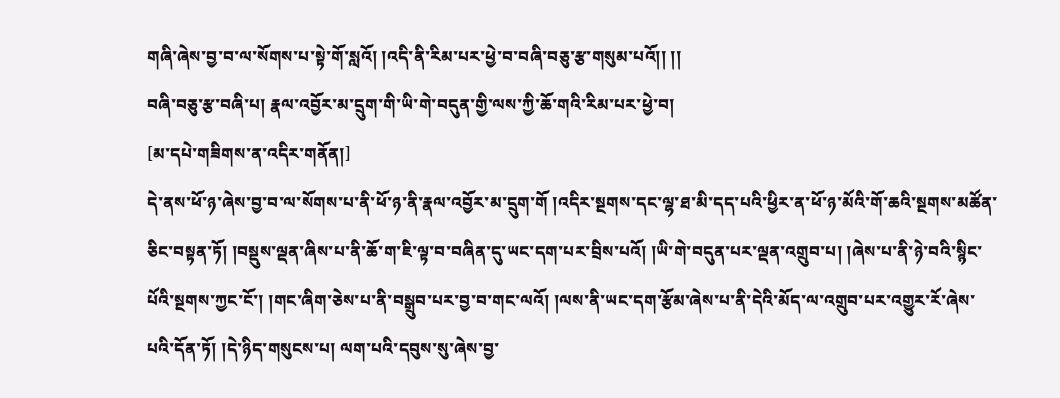གཞི་ཞེས་བྱ་བ་ལ་སོགས་པ་སྟེ་གོ་སླའོ། །འདི་ནི་རིམ་པར་ཕྱེ་བ་བཞི་བཅུ་རྩ་གསུམ་པའོ།། །།
བཞི་བཅུ་རྩ་བཞི་པ། རྣལ་འབྱོར་མ་དྲུག་གི་ཡི་གེ་བདུན་གྱི་ལས་ཀྱི་ཆོ་གའི་རིམ་པར་ཕྱེ་བ།
[མ་དཔེ་གཟིགས་ན་འདིར་གནོན།]
དེ་ནས་ཕོ་ཉ་ཞེས་བྱ་བ་ལ་སོགས་པ་ནི་ཕོ་ཉ་ནི་རྣལ་འབྱོར་མ་དྲུག་གོ །འདིར་སྔགས་དང་ལྷ་ཐ་མི་དད་པའི་ཕྱིར་ན་ཕོ་ཉ་མོའི་གོ་ཆའི་སྔགས་མཚོན་ཅིང་བསྟན་ཏོ། །བསྡུས་ལྡན་ཞིས་པ་ནི་ཆོ་ག་ཇི་ལྟ་བ་བཞིན་དུ་ཡང་དག་པར་བྲིས་པའོ། །ཡི་གེ་བདུན་པར་ལྡན་འགྲུབ་པ། །ཞེས་པ་ནི་ཉེ་བའི་སྙིང་པོའི་སྔགས་ཀྱང་ངོ་། །གང་ཞིག་ཅེས་པ་ནི་བསྒྲུབ་པར་བྱ་བ་གང་ལའོ། །ལས་ནི་ཡང་དག་རྩོམ་ཞེས་པ་ནི་དེའི་མོད་ལ་འགྲུབ་པར་འགྱུར་རོ་ཞེས་པའི་དོན་ཏོ། །དེ་ཉིད་གསུངས་པ། ལག་པའི་དབུས་སུ་ཞེས་བྱ་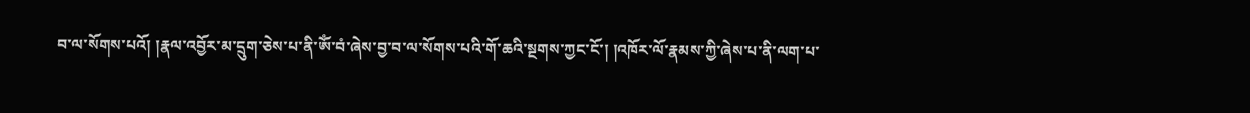བ་ལ་སོགས་པའོ། །རྣལ་འབྱོར་མ་དྲུག་ཅེས་པ་ནི་ཨོཾ་བཾ་ཞེས་བྱ་བ་ལ་སོགས་པའི་གོ་ཆའི་སྔགས་ཀྱང་ངོ་། །འཁོར་ལོ་རྣམས་ཀྱི་ཞེས་པ་ནི་ལག་པ་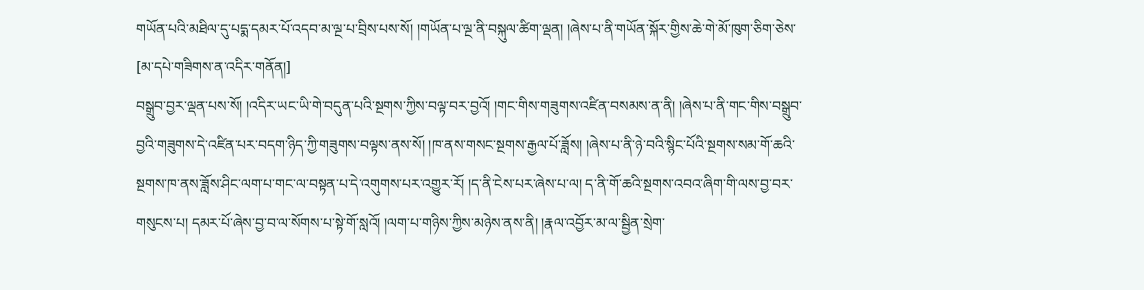གཡོན་པའི་མཐིལ་དུ་པདྨ་དམར་པོ་འདབ་མ་ལྔ་པ་བྲིས་པས་སོ། །གཡོན་པ་ལྔ་ནི་བསྐུལ་ཚིག་ལྡན། །ཞེས་པ་ནི་གཡོན་སྐོར་གྱིས་ཆེ་གེ་མོ་ཁུག་ཅིག་ཅེས་
[མ་དཔེ་གཟིགས་ན་འདིར་གནོན།]
བསྒྲུབ་བྱར་ལྡན་པས་སོ། །འདིར་ཡང་ཡི་གེ་བདུན་པའི་སྔགས་ཀྱིས་བལྟ་བར་བྱའོ། །གང་གིས་གཟུགས་འཛིན་བསམས་ན་ནི། །ཞེས་པ་ནི་གང་གིས་བསྒྲུབ་བྱའི་གཟུགས་དེ་འཛིན་པར་བདག་ཉིད་ཀྱི་གཟུགས་བལྟས་ནས་སོ། །ཁ་ནས་གསང་སྔགས་རྒྱལ་པོ་ཟློས། །ཞེས་པ་ནི་ཉེ་བའི་སྙིང་པོའི་སྔགས་སམ་གོ་ཆའི་སྔགས་ཁ་ནས་ཟློས་ཤིང་ལག་པ་གང་ལ་བསྟན་པ་དེ་འགུགས་པར་འགྱུར་རོ། །ད་ནི་ངེས་པར་ཞེས་པ་ལ། ད་ནི་གོ་ཆའི་སྔགས་འབའ་ཞིག་གི་ལས་བྱ་བར་གསུངས་པ། དམར་པོ་ཞེས་བྱ་བ་ལ་སོགས་པ་སྟེ་གོ་སླའོ། །ལག་པ་གཉིས་ཀྱིས་མཉེས་ནས་ནི། །རྣལ་འབྱོར་མ་ལ་སྦྱིན་སྲེག་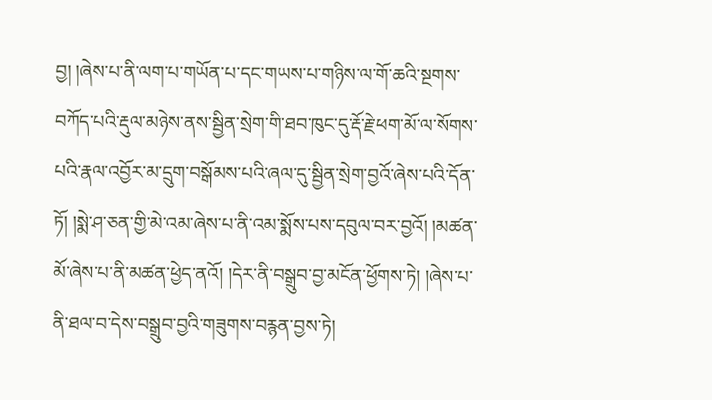བྱ། །ཞེས་པ་ནི་ལག་པ་གཡོན་པ་དང་གཡས་པ་གཉིས་ལ་གོ་ཆའི་སྔགས་བཀོད་པའི་རྡུལ་མཉེས་ནས་སྦྱིན་སྲེག་གི་ཐབ་ཁུང་དུ་རྡོ་རྗེ་ཕག་མོ་ལ་སོགས་པའི་རྣལ་འབྱོར་མ་དྲུག་བསྒོམས་པའི་ཞལ་དུ་སྦྱིན་སྲེག་བྱའོ་ཞེས་པའི་དོན་ཏོ། །སྨེ་ཤ་ཅན་གྱི་མེ་འམ་ཞེས་པ་ནི་འམ་སྨོས་པས་དབུལ་བར་བྱའོ། །མཚན་མོ་ཞེས་པ་ནི་མཚན་ཕྱེད་ནའོ། །དེར་ནི་བསྒྲུབ་བྱ་མངོན་ཕྱོགས་ཏེ། །ཞེས་པ་ནི་ཐལ་བ་དེས་བསྒྲུབ་བྱའི་གཟུགས་བརྙན་བྱས་ཏེ།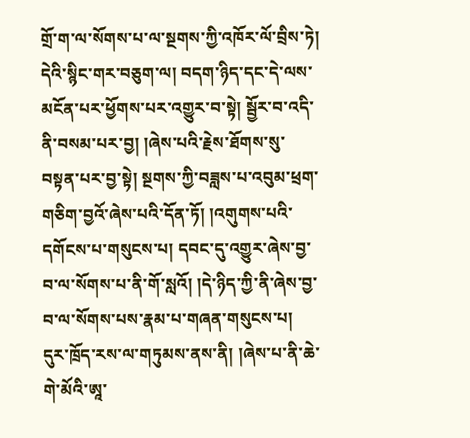གྲོ་ག་ལ་སོགས་པ་ལ་སྔགས་ཀྱི་འཁོར་ལོ་བྲིས་ཏེ། དེའི་སྙིང་གར་བཅུག་ལ། བདག་ཉིད་དང་དེ་ལས་མངོན་པར་ཕྱོགས་པར་འགྱུར་བ་སྟེ། སྦྱོར་བ་འདི་ནི་བསམ་པར་བྱ། །ཞེས་པའི་རྗེས་ཐོགས་སུ་བསྟན་པར་བྱ་སྟེ། སྔགས་ཀྱི་བཟླས་པ་འབུམ་ཕྲག་གཅིག་བྱའོ་ཞེས་པའི་དོན་ཏོ། །འགུགས་པའི་དགོངས་པ་གསུངས་པ། དབང་དུ་འགྱུར་ཞེས་བྱ་བ་ལ་སོགས་པ་ནི་གོ་སླའོ། །དེ་ཉིད་ཀྱི་ནི་ཞེས་བྱ་བ་ལ་སོགས་པས་རྣམ་པ་གཞན་གསུངས་པ། དུར་ཁྲོད་རས་ལ་གཏུམས་ནས་ནི། །ཞེས་པ་ནི་ཆེ་གེ་མོའི་ཨཱ་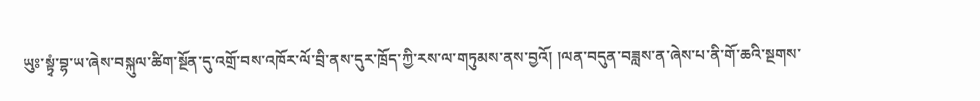ཡུཿ་སྟྭཾ་བྷ་ཡ་ཞེས་བསྐུལ་ཚིག་སྔོན་དུ་འགྲོ་བས་འཁོར་ལོ་བྲི་ནས་དུར་ཁྲོད་ཀྱི་རས་ལ་གཏུམས་ནས་བྱའོ། །ལན་བདུན་བཟླས་ན་ཞེས་པ་ནི་གོ་ཆའི་སྔགས་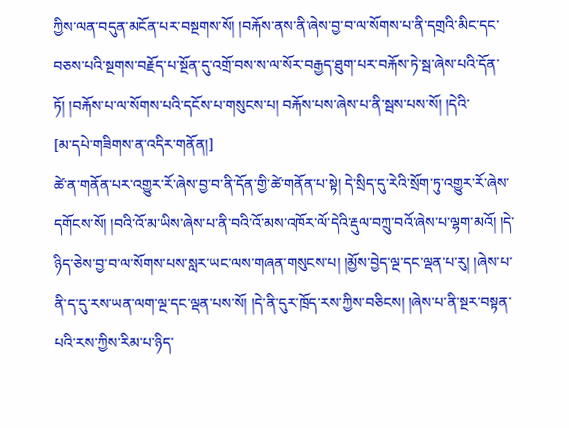ཀྱིས་ལན་བདུན་མངོན་པར་བསྔགས་སོ། །བརྐོས་ནས་ནི་ཞེས་བྱ་བ་ལ་སོགས་པ་ནི་དགྲའི་མིང་དང་བཅས་པའི་སྔགས་བརྗོད་པ་སྔོན་དུ་འགྲོ་བས་ས་ལ་སོར་བརྒྱད་ཐུག་པར་བརྐོས་ཏེ་སྦ་ཞེས་པའི་དོན་ཏོ། །བརྐོས་པ་ལ་སོགས་པའི་དངོས་པ་གསུངས་པ། བརྐོས་པས་ཞེས་པ་ནི་སྦས་པས་སོ། །དེའི་
[མ་དཔེ་གཟིགས་ན་འདིར་གནོན།]
ཚེ་ན་གནོན་པར་འགྱུར་རོ་ཞེས་བྱ་བ་ནི་དོན་གྱི་ཚེ་གནོན་པ་སྟེ། དེ་སྲིད་དུ་རེའི་སྲོག་ཏུ་འགྱུར་རོ་ཞེས་དགོངས་སོ། །བའི་འོ་མ་ཡིས་ཞེས་པ་ནི་བའི་འོ་མས་འཁོར་ལོ་དེའི་རྡུལ་བཀྲུ་བའོ་ཞེས་པ་ལྷག་མའོ། །དེ་ཉིད་ཅེས་བྱ་བ་ལ་སོགས་པས་སླར་ཡང་ལས་གཞན་གསུངས་པ། །མྱོས་བྱེད་ལྔ་དང་ལྡན་པ་རུ། །ཞེས་པ་ནི་ད་དུ་རས་ཡན་ལག་ལྔ་དང་ལྡན་པས་སོ། །དེ་ནི་དུར་ཁྲོད་རས་ཀྱིས་བཅིངས། །ཞེས་པ་ནི་སྔར་བསྟན་པའི་རས་ཀྱིས་རིམ་པ་ཉིད་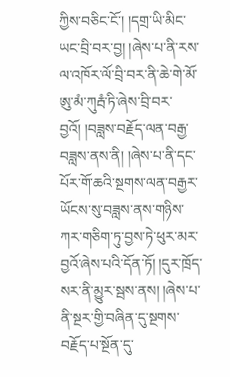ཀྱིས་བཅིང་ངོ་། །དགྲ་ཡི་མིང་ཡང་བྲི་བར་བྱ། །ཞེས་པ་ནི་རས་ལ་འཁོར་ལོ་བྲི་བར་ནི་ཆེ་གེ་མོ་ཨུ་མཾ་ཀུརྦཾ་ཏི་ཞེས་བྲི་བར་བྱའོ། །བཟླས་བརྗོད་ལན་བརྒྱ་བཟླས་ནས་ནི། །ཞེས་པ་ནི་དང་པོར་གོ་ཆའི་སྔགས་ལན་བརྒྱར་ཡོངས་སུ་བཟླས་ནས་གཉིས་ཀར་གཅིག་ཏུ་བྱས་ཏེ་ཕུར་མར་བྱའོ་ཞེས་པའི་དོན་ཏོ། །དུར་ཁྲོད་སར་ནི་མྱུར་སྦས་ནས། །ཞེས་པ་ནི་སྔར་གྱི་བཞིན་དུ་སྔགས་བརྗོད་པ་སྔོན་དུ་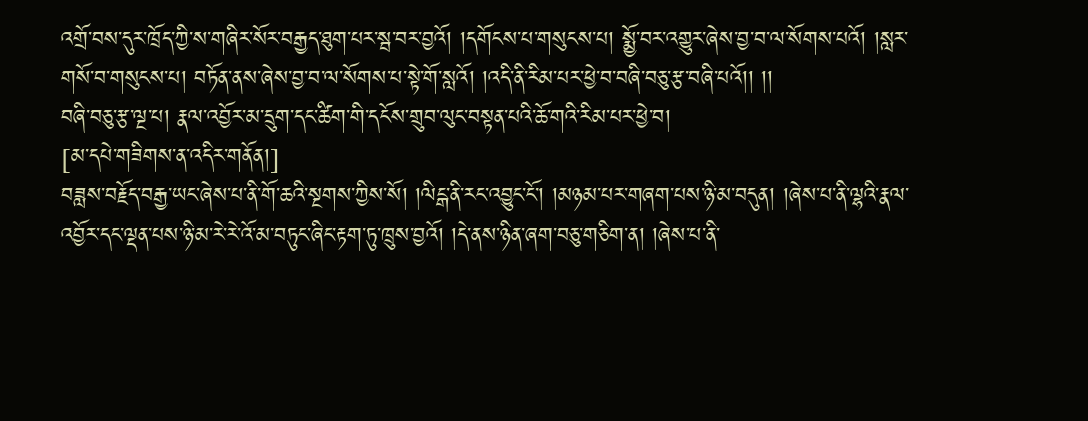འགྲོ་བས་དུར་ཁྲོད་ཀྱི་ས་གཞིར་སོར་བརྒྱད་ཐུག་པར་སྦ་བར་བྱའོ། །དགོངས་པ་གསུངས་པ། སྨྱོ་བར་འགྱུར་ཞེས་བྱ་བ་ལ་སོགས་པའོ། །སླར་གསོ་བ་གསུངས་པ། བཏོན་ནས་ཞེས་བྱ་བ་ལ་སོགས་པ་སྟེ་གོ་སླའོ། །འདི་ནི་རིམ་པར་ཕྱེ་བ་བཞི་བཅུ་རྩ་བཞི་པའོ།། །།
བཞི་བཅུ་རྩ་ལྔ་པ། རྣལ་འབྱོར་མ་དྲུག་དང་ཚིག་གི་དངོས་གྲུབ་ལུང་བསྟན་པའི་ཆོ་གའི་རིམ་པར་ཕྱེ་བ།
[མ་དཔེ་གཟིགས་ན་འདིར་གནོན།]
བཟླས་བརྗོད་བརྒྱ་ཡང་ཞེས་པ་ནི་གོ་ཆའི་སྔགས་ཀྱིས་སོ། །ལིངྒ་ནི་རང་འབྱུང་ངོ་། །མཉམ་པར་གཞག་པས་ཉི་མ་བདུན། །ཞེས་པ་ནི་ལྷའི་རྣལ་འབྱོར་དང་ལྡན་པས་ཉི་མ་རེ་རེ་འོ་མ་བཏུང་ཞིང་རྟག་ཏུ་ཁྲུས་བྱའོ། །དེ་ནས་ཉིན་ཞག་བཅུ་གཅིག་ན། །ཞེས་པ་ནི་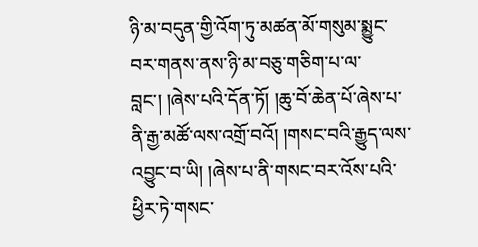ཉི་མ་བདུན་གྱི་འོག་ཏུ་མཚན་མོ་གསུམ་སྨྱུང་བར་གནས་ནས་ཉི་མ་བཅུ་གཅིག་པ་ལ་བླང་། །ཞེས་པའི་དོན་ཏོ། །ཆུ་བོ་ཆེན་པོ་ཞེས་པ་ནི་རྒྱ་མཚོ་ལས་འགྲོ་བའོ། །གསང་བའི་རྒྱུད་ལས་འབྱུང་བ་ཡི། །ཞེས་པ་ནི་གསང་བར་འོས་པའི་ཕྱིར་ཏེ་གསང་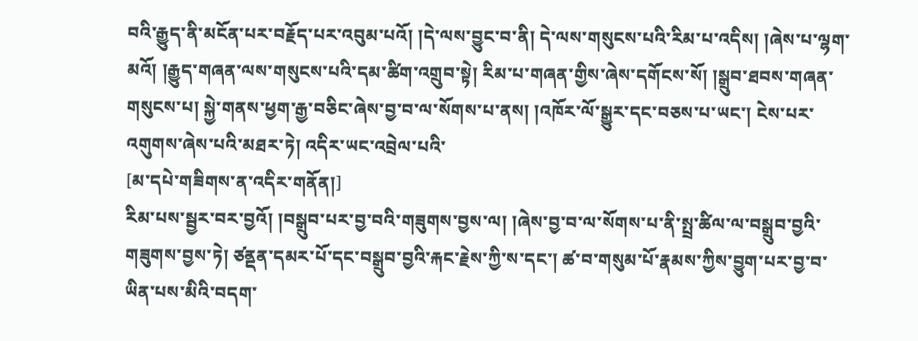བའི་རྒྱུད་ནི་མངོན་པར་བརྗོད་པར་འབུམ་པའོ། །དེ་ལས་བྱུང་བ་ནི། དེ་ལས་གསུངས་པའི་རིམ་པ་འདིས། །ཞེས་པ་ལྷག་མའོ། །རྒྱུད་གཞན་ལས་གསུངས་པའི་དམ་ཚིག་འགྲུབ་སྟེ། རིམ་པ་གཞན་གྱིས་ཞེས་དགོངས་སོ། །སྒྲུབ་ཐབས་གཞན་གསུངས་པ། སྐྱེ་གནས་ཕྱག་རྒྱ་བཅིང་ཞེས་བྱ་བ་ལ་སོགས་པ་ནས། །འཁོར་ལོ་སྒྱུར་དང་བཅས་པ་ཡང་། ངེས་པར་འགུགས་ཞེས་པའི་མཐར་ཏེ། འདིར་ཡང་འབྲེལ་པའི་
[མ་དཔེ་གཟིགས་ན་འདིར་གནོན།]
རིམ་པས་སྦྱར་བར་བྱའོ། །བསྒྲུབ་པར་བྱ་བའི་གཟུགས་བྱས་ལ། །ཞེས་བྱ་བ་ལ་སོགས་པ་ནི་སྤྲ་ཚིལ་ལ་བསྒྲུབ་བྱའི་གཟུགས་བྱས་ཏེ། ཙནྡན་དམར་པོ་དང་བསྒྲུབ་བྱའི་རྐང་རྗེས་ཀྱི་ས་དང་། ཚ་བ་གསུམ་པོ་རྣམས་ཀྱིས་བྱུག་པར་བྱ་བ་ཡིན་པས་མིའི་བདག་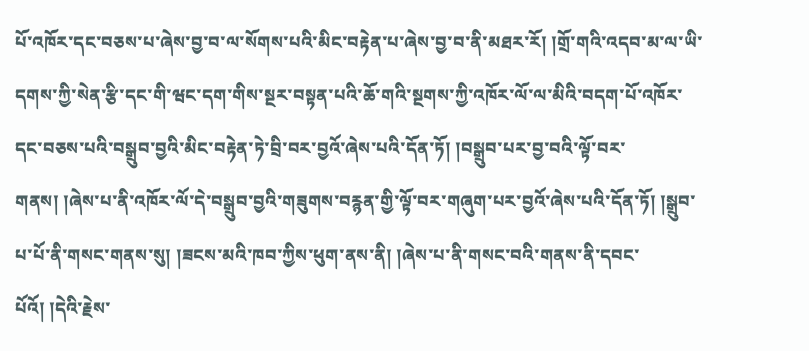པོ་འཁོར་དང་བཅས་པ་ཞེས་བྱ་བ་ལ་སོགས་པའི་མིང་བརྟེན་པ་ཞེས་བྱ་བ་ནི་མཐར་རོ། །གྲོ་གའི་འདབ་མ་ལ་ཡི་དགས་ཀྱི་སེན་རྩི་དང་གི་ཝང་དག་གིས་སྔར་བསྟན་པའི་ཆོ་གའི་སྔགས་ཀྱི་འཁོར་ལོ་ལ་མིའི་བདག་པོ་འཁོར་དང་བཅས་པའི་བསྒྲུབ་བྱའི་མིང་བརྟེན་ཏེ་བྲི་བར་བྱའོ་ཞེས་པའི་དོན་ཏོ། །བསྒྲུབ་པར་བྱ་བའི་ལྟོ་བར་གནས། །ཞེས་པ་ནི་འཁོར་ལོ་དེ་བསྒྲུབ་བྱའི་གཟུགས་བརྙན་གྱི་ལྟོ་བར་གཞུག་པར་བྱའོ་ཞེས་པའི་དོན་ཏོ། །སྒྲུབ་པ་པོ་ནི་གསང་གནས་སུ། །ཟངས་མའི་ཁབ་ཀྱིས་ཕུག་ནས་ནི། །ཞེས་པ་ནི་གསང་བའི་གནས་ནི་དབང་པོའོ། །དེའི་རྗེས་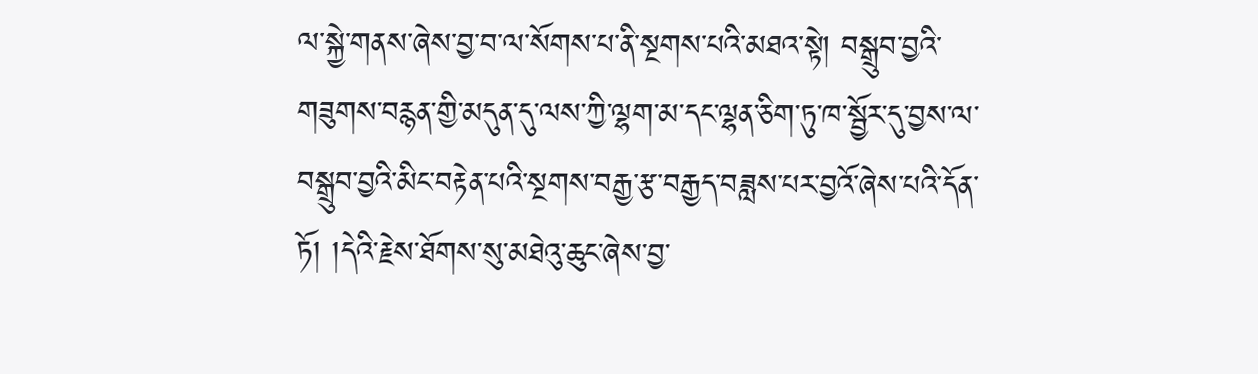ལ་སྐྱེ་གནས་ཞེས་བྱ་བ་ལ་སོགས་པ་ནི་སྔགས་པའི་མཐའ་སྟེ། བསྒྲུབ་བྱའི་གཟུགས་བརྙན་གྱི་མདུན་དུ་ལས་ཀྱི་ལྷག་མ་དང་ལྷན་ཅིག་ཏུ་ཁ་སྦྱོར་དུ་བྱས་ལ་བསྒྲུབ་བྱའི་མིང་བརྟེན་པའི་སྔགས་བརྒྱ་རྩ་བརྒྱད་བཟླས་པར་བྱའོ་ཞེས་པའི་དོན་ཏོ། །དེའི་རྗེས་ཐོགས་སུ་མཐེའུ་ཆུང་ཞེས་བྱ་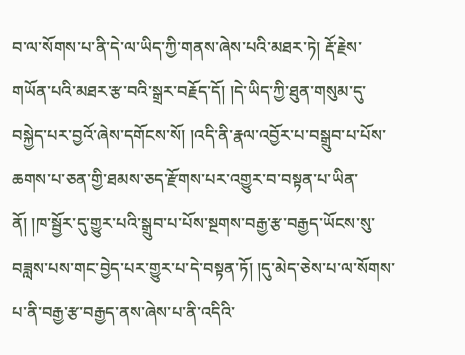བ་ལ་སོགས་པ་ནི་དེ་ལ་ཡིད་ཀྱི་གནས་ཞེས་པའི་མཐར་ཏེ། རྡོ་རྗེས་གཡོན་པའི་མཐར་རྩ་བའི་སྒྲར་བརྗོད་དོ། །དེ་ཡིད་ཀྱི་ཐུན་གསུམ་དུ་བསྐྱེད་པར་བྱའོ་ཞེས་དགོངས་སོ། །འདི་ནི་རྣལ་འབྱོར་པ་བསྒྲུབ་པ་པོས་ཆགས་པ་ཅན་གྱི་ཐམས་ཅད་རྫོགས་པར་འགྱུར་བ་བསྟན་པ་ཡིན་ནོ། །ཁ་སྦྱོར་དུ་གྱུར་པའི་སྒྲུབ་པ་པོས་སྔགས་བརྒྱ་རྩ་བརྒྱད་ཡོངས་སུ་བཟླས་པས་གང་བྱེད་པར་གྱུར་པ་དེ་བསྟན་ཏོ། །དུ་མེད་ཅེས་པ་ལ་སོགས་པ་ནི་བརྒྱ་རྩ་བརྒྱད་ནས་ཞེས་པ་ནི་འདིའི་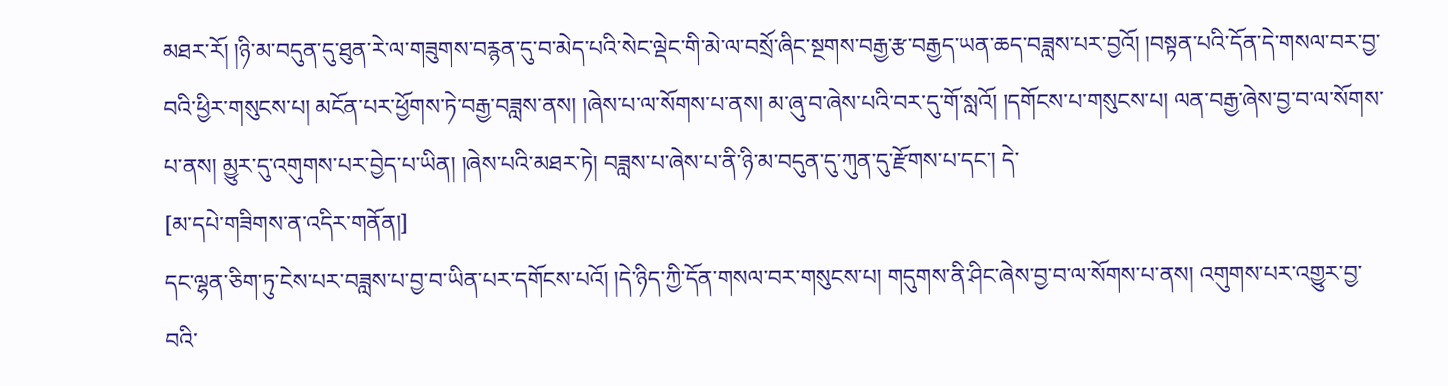མཐར་རོ། །ཉི་མ་བདུན་དུ་ཐུན་རེ་ལ་གཟུགས་བརྙན་དུ་བ་མེད་པའི་སེང་ལྡེང་གི་མེ་ལ་བསྲོ་ཞིང་སྔགས་བརྒྱ་རྩ་བརྒྱད་ཡན་ཆད་བཟླས་པར་བྱའོ། །བསྟན་པའི་དོན་དེ་གསལ་བར་བྱ་བའི་ཕྱིར་གསུངས་པ། མངོན་པར་ཕྱོགས་ཏེ་བརྒྱ་བཟླས་ནས། །ཞེས་པ་ལ་སོགས་པ་ནས། མ་ཞུ་བ་ཞེས་པའི་བར་དུ་གོ་སླའོ། །དགོངས་པ་གསུངས་པ། ལན་བརྒྱ་ཞེས་བྱ་བ་ལ་སོགས་པ་ནས། མྱུར་དུ་འགུགས་པར་བྱེད་པ་ཡིན། །ཞེས་པའི་མཐར་ཏེ། བཟླས་པ་ཞེས་པ་ནི་ཉི་མ་བདུན་དུ་ཀུན་དུ་རྫོགས་པ་དང་། དེ་
[མ་དཔེ་གཟིགས་ན་འདིར་གནོན།]
དང་ལྷན་ཅིག་ཏུ་ངེས་པར་བཟླས་པ་བྱ་བ་ཡིན་པར་དགོངས་པའོ། །དེ་ཉིད་ཀྱི་དོན་གསལ་བར་གསུངས་པ། གདུགས་ནི་ཤིང་ཞེས་བྱ་བ་ལ་སོགས་པ་ནས། འགུགས་པར་འགྱུར་བྱ་བའི་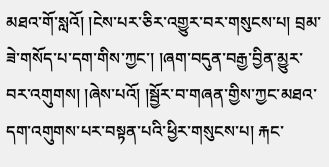མཐའ་གོ་སླའོ། །ངེས་པར་ཅིར་འགྱུར་བར་གསུངས་པ། བྲམ་ཟེ་གསོད་པ་དག་གིས་ཀྱང་། །ཞག་བདུན་བརྒྱ་བྱིན་མྱུར་བར་འགུགས། །ཞེས་པའོ། །སྦྱོར་བ་གཞན་གྱིས་ཀྱང་མཐའ་དག་འགུགས་པར་བསྟན་པའི་ཕྱིར་གསུངས་པ། རྐང་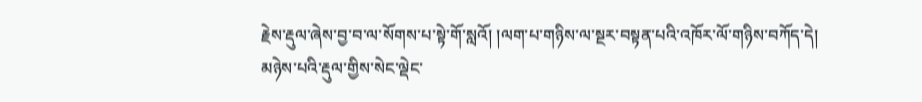རྗེས་རྡུལ་ཞེས་བྱ་བ་ལ་སོགས་པ་སྟེ་གོ་སླའོ། །ལག་པ་གཉིས་ལ་སྔར་བསྟན་པའི་འཁོར་ལོ་གཉིས་བཀོད་དེ། མཉེས་པའི་རྡུལ་གྱིས་སེང་ལྡེང་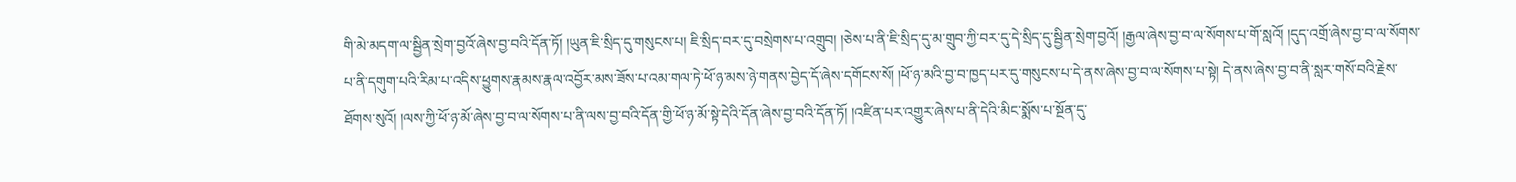གི་མེ་མདག་ལ་སྦྱིན་སྲེག་བྱའོ་ཞེས་བྱ་བའི་དོན་ཏོ། །ཡུན་ཇི་སྲིད་དུ་གསུངས་པ། ཇི་སྲིད་བར་དུ་བསྲེགས་པ་འགྲུབ། །ཅེས་པ་ནི་ཇི་སྲིད་དུ་མ་གྲུབ་ཀྱི་བར་དུ་དེ་སྲིད་དུ་སྦྱིན་སྲེག་བྱའོ། །རྒྱལ་ཞེས་བྱ་བ་ལ་སོགས་པ་གོ་སླའོ། །དུད་འགྲོ་ཞེས་བྱ་བ་ལ་སོགས་པ་ནི་དགུག་པའི་རིམ་པ་འདིས་ཕྱུགས་རྣམས་རྣལ་འབྱོར་མས་ཟོས་པ་འམ་གལ་ཏེ་ཕོ་ཉ་མས་ཉེ་གནས་བྱེད་དོ་ཞེས་དགོངས་སོ། །ཕོ་ཉ་མའི་བྱ་བ་ཁྱད་པར་དུ་གསུངས་པ་དེ་ནས་ཞེས་བྱ་བ་ལ་སོགས་པ་སྟེ། དེ་ནས་ཞེས་བྱ་བ་ནི་སླར་གསོ་བའི་རྗེས་ཐོགས་སུའོ། །ལས་ཀྱི་ཕོ་ཉ་མོ་ཞེས་བྱ་བ་ལ་སོགས་པ་ནི་ལས་བྱ་བའི་དོན་གྱི་ཕོ་ཉ་མོ་སྟེ་དེའི་དོན་ཞེས་བྱ་བའི་དོན་ཏོ། །འཛིན་པར་འགྱུར་ཞེས་པ་ནི་དེའི་མིང་སྨོས་པ་སྔོན་དུ་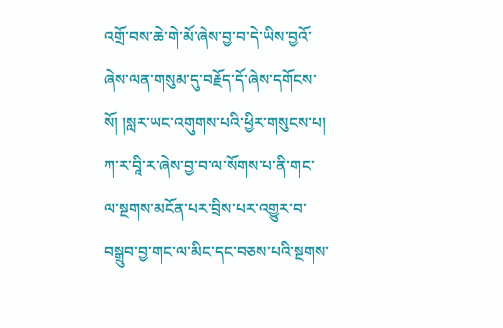འགྲོ་བས་ཆེ་གེ་མོ་ཞེས་བྱ་བ་དེ་ཡིས་བྱའོ་ཞེས་ལན་གསུམ་དུ་བརྗོད་དོ་ཞེས་དགོངས་སོ། །སླར་ཡང་འགུགས་པའི་ཕྱིར་གསུངས་པ། ཀ་ར་བཱི་ར་ཞེས་བྱ་བ་ལ་སོགས་པ་ནི་གང་ལ་སྔགས་མངོན་པར་བྲིས་པར་འགྱུར་བ་བསྒྲུབ་བྱ་གང་ལ་མིང་དང་བཅས་པའི་སྔགས་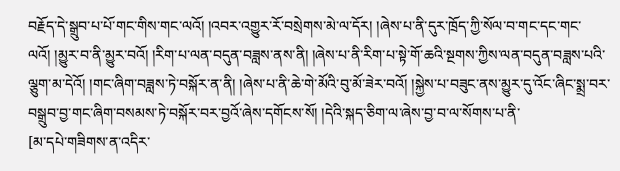བརྗོད་དེ་སྒྲུབ་པ་པོ་གང་གིས་གང་ལའོ། །འབར་འགྱུར་རོ་བསྲེགས་མེ་ལ་དོར། །ཞེས་པ་ནི་དུར་ཁྲོད་ཀྱི་སོལ་བ་གང་དང་གང་ལའོ། །མྱུར་བ་ནི་མྱུར་བའོ། །རིག་པ་ལན་བདུན་བཟླས་ནས་ནི། །ཞེས་པ་ནི་རིག་པ་སྟེ་གོ་ཆའི་སྔགས་ཀྱིས་ལན་བདུན་བཟླས་པའི་ལྕུག་མ་དེའོ། །གང་ཞིག་བཟླས་ཏེ་བསྐོར་ན་ནི། །ཞེས་པ་ནི་ཆེ་གེ་མོའི་བུ་མོ་ཟེར་བའོ། །སྐྱེས་པ་བཟུང་ནས་མྱུར་དུ་འོང་ཞིང་སྨྲ་བར་བསྒྲུབ་བྱ་གང་ཞིག་བསམས་ཏེ་བསྐོར་བར་བྱའོ་ཞེས་དགོངས་སོ། །དེའི་སྐད་ཅིག་ལ་ཞེས་བྱ་བ་ལ་སོགས་པ་ནི་
[མ་དཔེ་གཟིགས་ན་འདིར་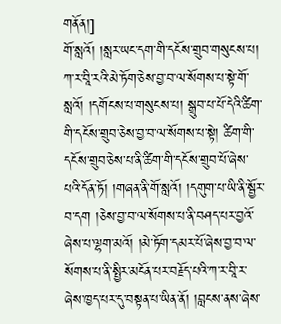གནོན།]
གོ་སླའོ། །སླར་ཡང་དག་གི་དངོས་གྲུབ་གསུངས་པ། ཀ་ར་བཱི་རའི་མེ་ཏོག་ཅེས་བྱ་བ་ལ་སོགས་པ་སྟེ་གོ་སླའོ། །དགོངས་པ་གསུངས་པ། སྒྲུབ་པ་པོ་དེའི་ཚིག་གི་དངོས་གྲུབ་ཅེས་བྱ་བ་ལ་སོགས་པ་སྟེ། ཚིག་གི་དངོས་གྲུབ་ཅེས་པ་ནི་ཚིག་གི་དངོས་གྲུབ་པོ་ཞེས་པའི་དོན་ཏོ། །གཞན་ནི་གོ་སླའོ། །དགུག་པ་ཡི་ནི་སྦྱོར་བ་དག །ཅེས་བྱ་བ་ལ་སོགས་པ་ནི་བཤད་པར་བྱའོ་ཞེས་པ་ལྷག་མའོ། །མེ་ཏོག་དམར་པོ་ཞེས་བྱ་བ་ལ་སོགས་པ་ནི་སྤྱིར་མངོན་པར་བརྗོད་པའི་ཀ་ར་བཱི་ར་ཞེས་ཁྱད་པར་དུ་བསྟན་པ་ཡིན་ནོ། །བླངས་ནས་ཞེས་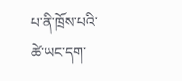པ་ནི་ཁྲོས་པའི་ཚེ་ཡང་དག་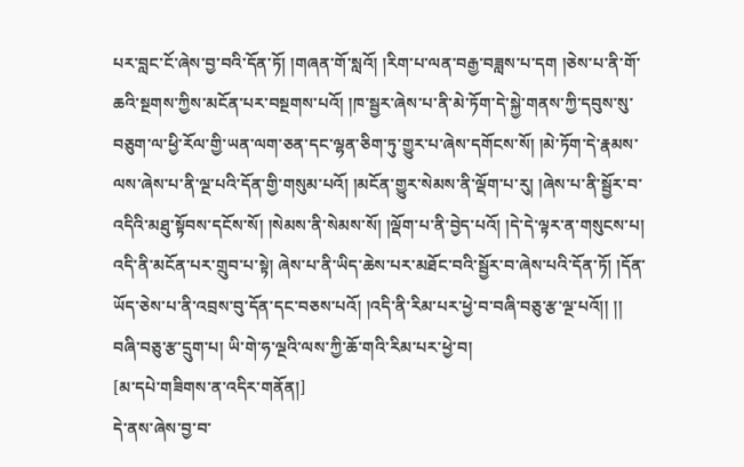པར་བླང་ངོ་ཞེས་བྱ་བའི་དོན་ཏོ། །གཞན་གོ་སླའོ། །རིག་པ་ལན་བརྒྱ་བཟླས་པ་དག །ཅེས་པ་ནི་གོ་ཆའི་སྔགས་ཀྱིས་མངོན་པར་བསྔགས་པའོ། །ཁ་སྦྱར་ཞེས་པ་ནི་མེ་ཏོག་དེ་སྐྱེ་གནས་ཀྱི་དབུས་སུ་བཅུག་ལ་ཕྱི་རོལ་གྱི་ཡན་ལག་ཅན་དང་ལྷན་ཅིག་ཏུ་གྱུར་པ་ཞེས་དགོངས་སོ། །མེ་ཏོག་དེ་རྣམས་ལས་ཞེས་པ་ནི་ལྔ་པའི་དོན་གྱི་གསུམ་པའོ། །མངོན་གྱུར་སེམས་ནི་ལྡོག་པ་རུ། །ཞེས་པ་ནི་སྦྱོར་བ་འདིའི་མཐུ་སྟོབས་དངོས་སོ། །སེམས་ནི་སེམས་སོ། །ལྡོག་པ་ནི་བྱེད་པའོ། །དེ་དེ་ལྟར་ན་གསུངས་པ། འདི་ནི་མངོན་པར་གྲུབ་པ་སྟེ། ཞེས་པ་ནི་ཡིད་ཆེས་པར་མཐོང་བའི་སྦྱོར་བ་ཞེས་པའི་དོན་ཏོ། །དོན་ཡོད་ཅེས་པ་ནི་འབྲས་བུ་དོན་དང་བཅས་པའོ། །འདི་ནི་རིམ་པར་ཕྱེ་བ་བཞི་བཅུ་རྩ་ལྔ་པའོ།། །།
བཞི་བཅུ་རྩ་དྲུག་པ། ཡི་གེ་ཧ་ལྔའི་ལས་ཀྱི་ཆོ་གའི་རིམ་པར་ཕྱེ་བ།
[མ་དཔེ་གཟིགས་ན་འདིར་གནོན།]
དེ་ནས་ཞེས་བྱ་བ་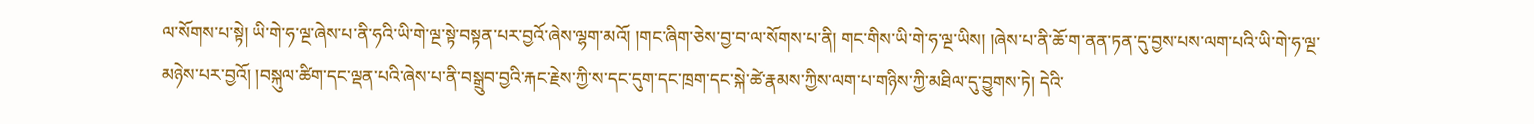ལ་སོགས་པ་སྟེ། ཡི་གེ་ཧ་ལྔ་ཞེས་པ་ནི་ཧའི་ཡི་གེ་ལྔ་སྟེ་བསྟན་པར་བྱའོ་ཞེས་ལྷག་མའོ། །གང་ཞིག་ཅེས་བྱ་བ་ལ་སོགས་པ་ནི། གང་གིས་ཡི་གེ་ཧ་ལྔ་ཡིས། །ཞེས་པ་ནི་ཆོ་ག་ནན་ཏན་དུ་བྱས་པས་ལག་པའི་ཡི་གེ་ཧ་ལྔ་མཉེས་པར་བྱའོ། །བསྐུལ་ཚིག་དང་ལྡན་པའི་ཞེས་པ་ནི་བསྒྲུབ་བྱའི་རྐང་རྗེས་ཀྱི་ས་དང་དུག་དང་ཁྲག་དང་སྐེ་ཚེ་རྣམས་ཀྱིས་ལག་པ་གཉིས་ཀྱི་མཐིལ་དུ་བྱུགས་ཏེ། དེའི་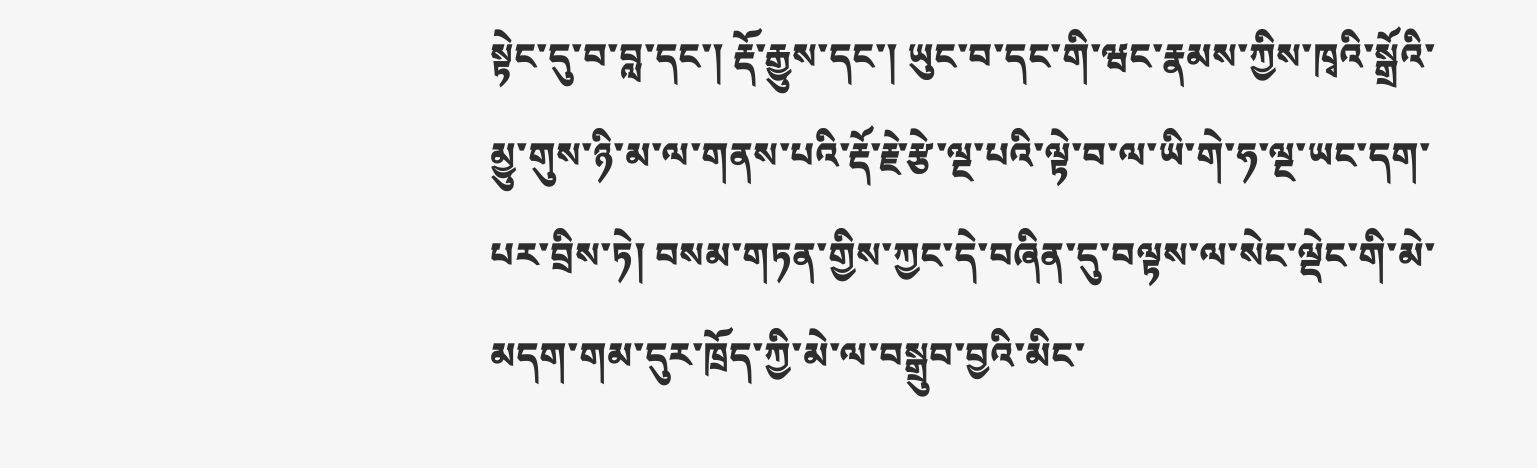སྟེང་དུ་བ་བླ་དང་། རྡོ་རྒྱུས་དང་། ཡུང་བ་དང་གི་ཝང་རྣམས་ཀྱིས་ཁྭའི་སྒྲོའི་མྱུ་གུས་ཉི་མ་ལ་གནས་པའི་རྡོ་རྗེ་རྩེ་ལྔ་པའི་ལྟེ་བ་ལ་ཡི་གེ་ཧ་ལྔ་ཡང་དག་པར་བྲིས་ཏེ། བསམ་གཏན་གྱིས་ཀྱང་དེ་བཞིན་དུ་བལྟས་ལ་སེང་ལྡེང་གི་མེ་མདག་གམ་དུར་ཁྲོད་ཀྱི་མེ་ལ་བསྒྲུབ་བྱའི་མིང་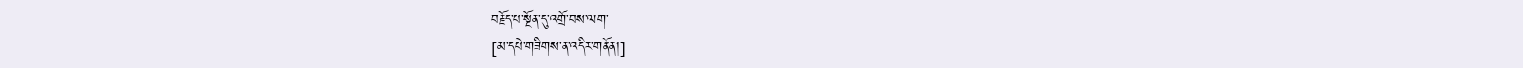བརྗོད་པ་སྔོན་དུ་འགྲོ་བས་ལག་
[མ་དཔེ་གཟིགས་ན་འདིར་གནོན།]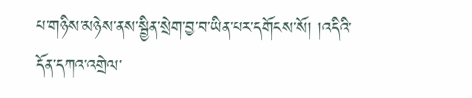པ་གཉིས་མཉེས་ནས་སྦྱིན་སྲེག་བྱ་བ་ཡིན་པར་དགོངས་སོ། །འདིའི་དོན་དཀའ་འགྲེལ་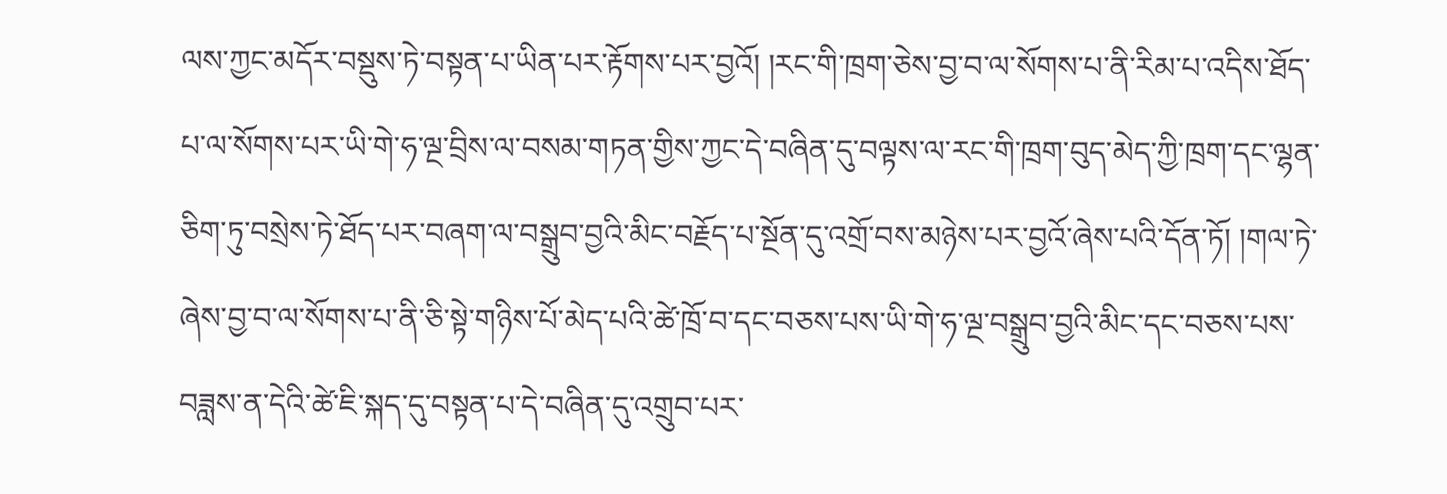ལས་ཀྱང་མདོར་བསྡུས་ཏེ་བསྟན་པ་ཡིན་པར་རྟོགས་པར་བྱའོ། །རང་གི་ཁྲག་ཅེས་བྱ་བ་ལ་སོགས་པ་ནི་རིམ་པ་འདིས་ཐོད་པ་ལ་སོགས་པར་ཡི་གེ་ཧ་ལྔ་བྲིས་ལ་བསམ་གཏན་གྱིས་ཀྱང་དེ་བཞིན་དུ་བལྟས་ལ་རང་གི་ཁྲག་བུད་མེད་ཀྱི་ཁྲག་དང་ལྷན་ཅིག་ཏུ་བསྲེས་ཏེ་ཐོད་པར་བཞག་ལ་བསྒྲུབ་བྱའི་མིང་བརྗོད་པ་སྔོན་དུ་འགྲོ་བས་མཉེས་པར་བྱའོ་ཞེས་པའི་དོན་ཏོ། །གལ་ཏེ་ཞེས་བྱ་བ་ལ་སོགས་པ་ནི་ཅི་སྟེ་གཉིས་པོ་མེད་པའི་ཚེ་ཁྲོ་བ་དང་བཅས་པས་ཡི་གེ་ཧ་ལྔ་བསྒྲུབ་བྱའི་མིང་དང་བཅས་པས་བཟླས་ན་དེའི་ཚེ་ཇི་སྐད་དུ་བསྟན་པ་དེ་བཞིན་དུ་འགྲུབ་པར་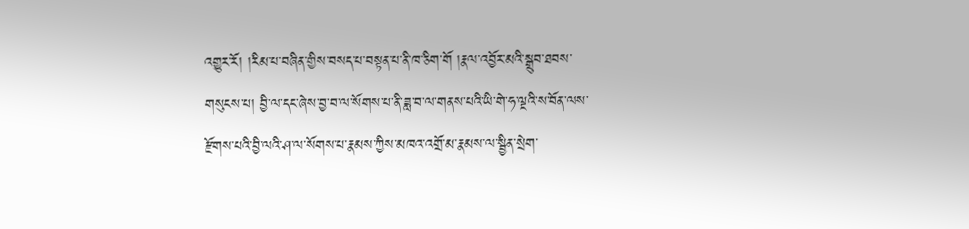འགྱུར་རོ། །རིམ་པ་བཞིན་གྱིས་བསད་པ་བསྟན་པ་ནི་ཁ་ཅིག་གོ །རྣལ་འབྱོར་མའི་སྒྲུབ་ཐབས་གསུངས་པ། བྱི་ལ་དང་ཞེས་བྱ་བ་ལ་སོགས་པ་ནི་ཟླ་བ་ལ་གནས་པའི་ཡི་གེ་ཧ་ལྔའི་ས་བོན་ལས་རྫོགས་པའི་བྱི་ལའི་ཤ་ལ་སོགས་པ་རྣམས་ཀྱིས་མཁའ་འགྲོ་མ་རྣམས་ལ་སྦྱིན་སྲེག་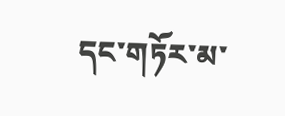དང་གཏོར་མ་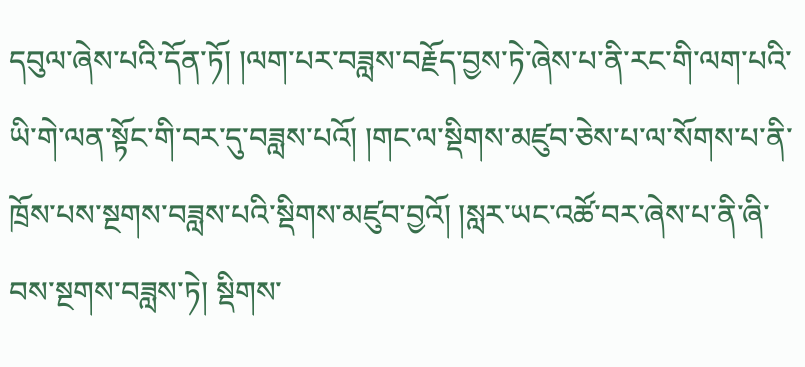དབུལ་ཞེས་པའི་དོན་ཏོ། །ལག་པར་བཟླས་བརྗོད་བྱས་ཏེ་ཞེས་པ་ནི་རང་གི་ལག་པའི་ཡི་གེ་ལན་སྟོང་གི་བར་དུ་བཟླས་པའོ། །གང་ལ་སྡིགས་མཛུབ་ཅེས་པ་ལ་སོགས་པ་ནི་ཁྲོས་པས་སྔགས་བཟླས་པའི་སྡིགས་མཛུབ་བྱའོ། །སླར་ཡང་འཚོ་བར་ཞེས་པ་ནི་ཞི་བས་སྔགས་བཟླས་ཏེ། སྡིགས་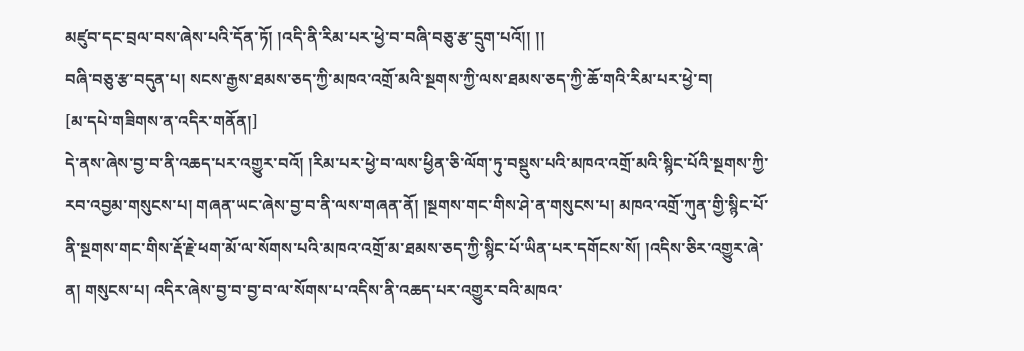མཛུབ་དང་བྲལ་བས་ཞེས་པའི་དོན་ཏོ། །འདི་ནི་རིམ་པར་ཕྱེ་བ་བཞི་བཅུ་རྩ་དྲུག་པའོ།། །།
བཞི་བཅུ་རྩ་བདུན་པ། སངས་རྒྱས་ཐམས་ཅད་ཀྱི་མཁའ་འགྲོ་མའི་སྔགས་ཀྱི་ལས་ཐམས་ཅད་ཀྱི་ཆོ་གའི་རིམ་པར་ཕྱེ་བ།
[མ་དཔེ་གཟིགས་ན་འདིར་གནོན།]
དེ་ནས་ཞེས་བྱ་བ་ནི་འཆད་པར་འགྱུར་བའོ། །རིམ་པར་ཕྱེ་བ་ལས་ཕྱིན་ཅི་ལོག་ཏུ་བསྡུས་པའི་མཁའ་འགྲོ་མའི་སྙིང་པོའི་སྔགས་ཀྱི་རབ་འབྱམ་གསུངས་པ། གཞན་ཡང་ཞེས་བྱ་བ་ནི་ལས་གཞན་ནོ། །སྔགས་གང་གིས་ཤེ་ན་གསུངས་པ། མཁའ་འགྲོ་ཀུན་གྱི་སྙིང་པོ་ནི་སྔགས་གང་གིས་རྡོ་རྗེ་ཕག་མོ་ལ་སོགས་པའི་མཁའ་འགྲོ་མ་ཐམས་ཅད་ཀྱི་སྙིང་པོ་ཡིན་པར་དགོངས་སོ། །འདིས་ཅིར་འགྱུར་ཞེ་ན། གསུངས་པ། འདིར་ཞེས་བྱ་བ་བྱ་བ་ལ་སོགས་པ་འདིས་ནི་འཆད་པར་འགྱུར་བའི་མཁའ་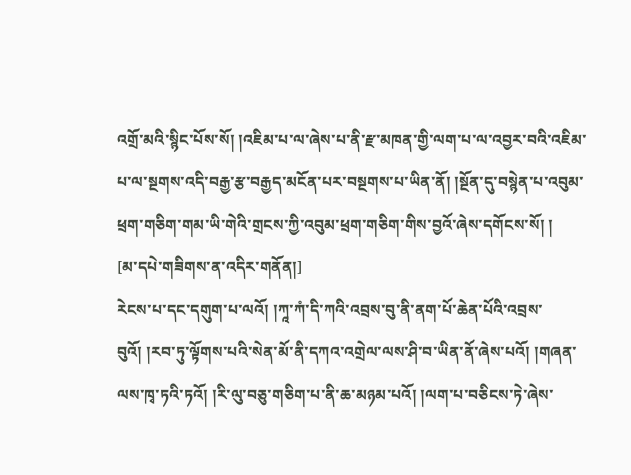འགྲོ་མའི་སྙིང་པོས་སོ། །འཇིམ་པ་ལ་ཞེས་པ་ནི་རྫ་མཁན་གྱི་ལག་པ་ལ་འབྱར་བའི་འཇིམ་པ་ལ་སྔགས་འདི་བརྒྱ་རྩ་བརྒྱད་མངོན་པར་བསྔགས་པ་ཡིན་ནོ། །སྔོན་དུ་བསྙེན་པ་འབུམ་ཕྲག་གཅིག་གམ་ཡི་གེའི་གྲངས་ཀྱི་འབུམ་ཕྲག་གཅིག་གིས་བྱའོ་ཞེས་དགོངས་སོ། །
[མ་དཔེ་གཟིགས་ན་འདིར་གནོན།]
རེངས་པ་དང་དགུག་པ་ལའོ། །ཀཱ་ཀཾ་དི་ཀའི་འབྲས་བུ་ནི་ནག་པོ་ཆེན་པོའི་འབྲས་བུའོ། །རབ་ཏུ་ལྟོགས་པའི་སེན་མོ་ནི་དཀའ་འགྲེལ་ལས་ཤི་བ་ཡིན་ནོ་ཞེས་པའོ། །གཞན་ལས་ཁྭ་ཏའི་ཏའོ། །རི་ལུ་བཅུ་གཅིག་པ་ནི་ཆ་མཉམ་པའོ། །ལག་པ་བཅིངས་ཏེ་ཞེས་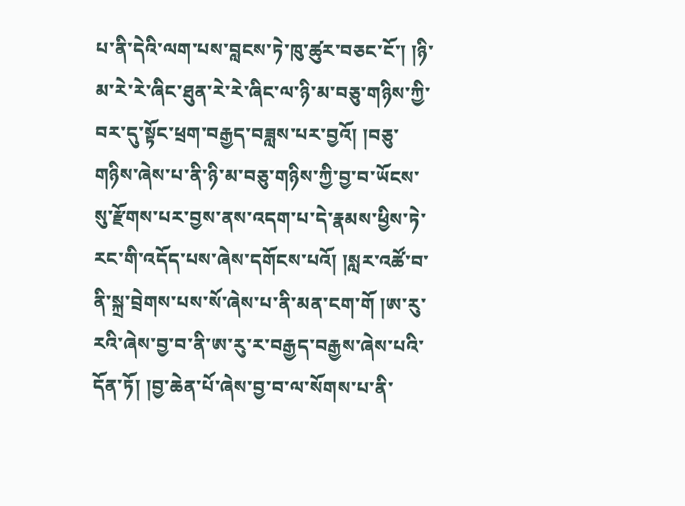པ་ནི་དེའི་ལག་པས་བླངས་ཏེ་ཁུ་ཚུར་བཅང་ངོ་། །ཉི་མ་རེ་རེ་ཞིང་ཐུན་རེ་རེ་ཞིང་ལ་ཉི་མ་བཅུ་གཉིས་ཀྱི་བར་དུ་སྟོང་ཕྲག་བརྒྱད་བཟླས་པར་བྱའོ། །བཅུ་གཉིས་ཞེས་པ་ནི་ཉི་མ་བཅུ་གཉིས་ཀྱི་བྱ་བ་ཡོངས་སུ་རྫོགས་པར་བྱས་ནས་འདག་པ་དེ་རྣམས་ཕྱིས་ཏེ་རང་གི་འདོད་པས་ཞེས་དགོངས་པའོ། །སླར་འཚོ་བ་ནི་སྐྲ་བྲེགས་པས་སོ་ཞེས་པ་ནི་མན་ངག་གོ །ཨ་རུ་རའི་ཞེས་བྱ་བ་ནི་ཨ་རུ་ར་བརྒྱད་བརྒྱས་ཞེས་པའི་དོན་ཏོ། །བྱ་ཆེན་པོ་ཞེས་བྱ་བ་ལ་སོགས་པ་ནི་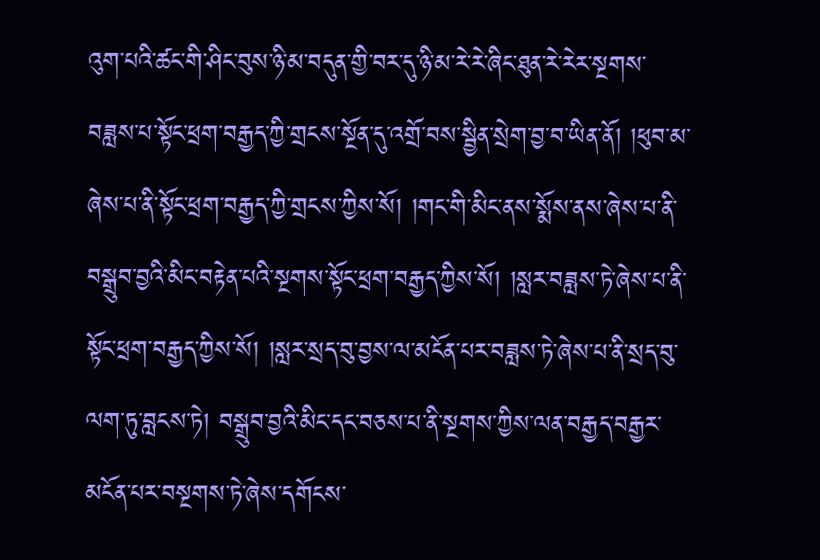འུག་པའི་ཚང་གི་ཤིང་བུས་ཉི་མ་བདུན་གྱི་བར་དུ་ཉི་མ་རེ་རེ་ཞིང་ཐུན་རེ་རེར་སྔགས་བཟླས་པ་སྟོང་ཕྲག་བརྒྱད་ཀྱི་གྲངས་སྔོན་དུ་འགྲོ་བས་སྦྱིན་སྲེག་བྱ་བ་ཡིན་ནོ། །ཕུབ་མ་ཞེས་པ་ནི་སྟོང་ཕྲག་བརྒྱད་ཀྱི་གྲངས་ཀྱིས་སོ། །གང་གི་མིང་ནས་སྨོས་ནས་ཞེས་པ་ནི་བསྒྲུབ་བྱའི་མིང་བརྟེན་པའི་སྔགས་སྟོང་ཕྲག་བརྒྱད་ཀྱིས་སོ། །སླར་བཟླས་ཏེ་ཞེས་པ་ནི་སྟོང་ཕྲག་བརྒྱད་ཀྱིས་སོ། །སླར་སྲད་བུ་བྱས་ལ་མངོན་པར་བཟླས་ཏེ་ཞེས་པ་ནི་སྲད་བུ་ལག་ཏུ་བླངས་ཏེ། བསྒྲུབ་བྱའི་མིང་དང་བཅས་པ་ནི་སྔགས་ཀྱིས་ལན་བརྒྱད་བརྒྱར་མངོན་པར་བསྔགས་ཏེ་ཞེས་དགོངས་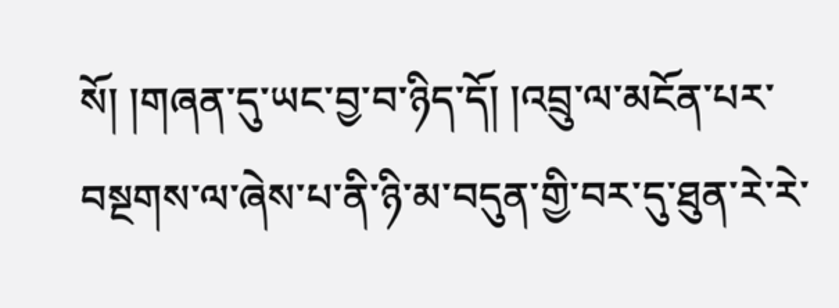སོ། །གཞན་དུ་ཡང་བྱ་བ་ཉིད་དོ། །འབྲུ་ལ་མངོན་པར་བསྔགས་ལ་ཞེས་པ་ནི་ཉི་མ་བདུན་གྱི་བར་དུ་ཐུན་རེ་རེ་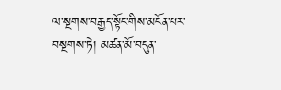ལ་སྔགས་བརྒྱད་སྟོང་གིས་མངོན་པར་བསྔགས་ཏེ། མཚན་མོ་བདུན་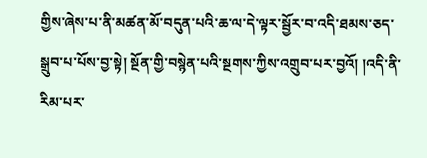གྱིས་ཞེས་པ་ནི་མཚན་མོ་བདུན་པའི་ཆ་ལ་དེ་ལྟར་སྦྱོར་བ་འདི་ཐམས་ཅད་སྒྲུབ་པ་པོས་བྱ་སྟེ། སྔོན་གྱི་བསྙེན་པའི་སྔགས་ཀྱིས་འགྲུབ་པར་བྱའོ། །འདི་ནི་རིམ་པར་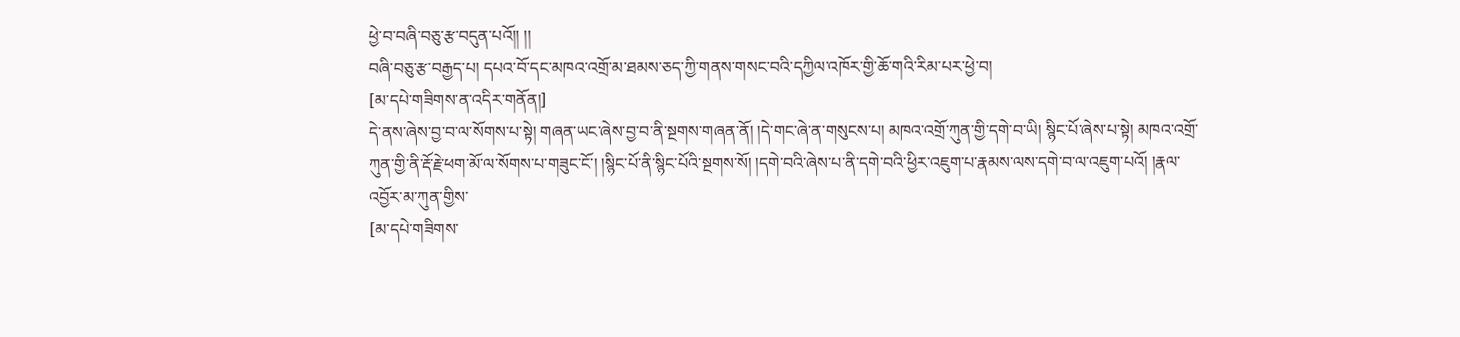ཕྱེ་བ་བཞི་བཅུ་རྩ་བདུན་པའོ།། །།
བཞི་བཅུ་རྩ་བརྒྱད་པ། དཔའ་བོ་དང་མཁའ་འགྲོ་མ་ཐམས་ཅད་ཀྱི་གནས་གསང་བའི་དཀྱིལ་འཁོར་གྱི་ཆོ་གའི་རིམ་པར་ཕྱེ་བ།
[མ་དཔེ་གཟིགས་ན་འདིར་གནོན།]
དེ་ནས་ཞེས་བྱ་བ་ལ་སོགས་པ་སྟེ། གཞན་ཡང་ཞེས་བྱ་བ་ནི་སྔགས་གཞན་ནོ། །དེ་གང་ཞེ་ན་གསུངས་པ། མཁའ་འགྲོ་ཀུན་གྱི་དགེ་བ་ཡི། སྙིང་པོ་ཞེས་པ་སྟེ། མཁའ་འགྲོ་ཀུན་གྱི་ནི་རྡོ་རྗེ་ཕག་མོ་ལ་སོགས་པ་གཟུང་ངོ་། །སྙིང་པོ་ནི་སྙིང་པོའི་སྔགས་སོ། །དགེ་བའི་ཞེས་པ་ནི་དགེ་བའི་ཕྱིར་འཇུག་པ་རྣམས་ལས་དགེ་བ་ལ་འཇུག་པའོ། །རྣལ་འབྱོར་མ་ཀུན་གྱིས་
[མ་དཔེ་གཟིགས་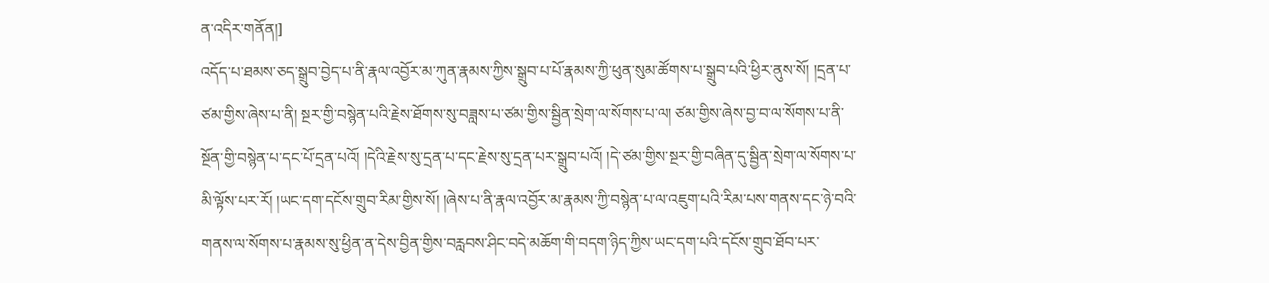ན་འདིར་གནོན།]
འདོད་པ་ཐམས་ཅད་སྒྲུབ་བྱེད་པ་ནི་རྣལ་འབྱོར་མ་ཀུན་རྣམས་ཀྱིས་སྒྲུབ་པ་པོ་རྣམས་ཀྱི་ཕུན་སུམ་ཚོགས་པ་སྒྲུབ་པའི་ཕྱིར་ནུས་སོ། །དྲན་པ་ཙམ་གྱིས་ཞེས་པ་ནི། སྔར་གྱི་བསྙེན་པའི་རྗེས་ཐོགས་སུ་བཟླས་པ་ཙམ་གྱིས་སྦྱིན་སྲེག་ལ་སོགས་པ་ལ། ཙམ་གྱིས་ཞེས་བྱ་བ་ལ་སོགས་པ་ནི་སྔོན་གྱི་བསྙེན་པ་དང་པོ་དྲན་པའོ། །དེའི་རྗེས་སུ་དྲན་པ་དང་རྗེས་སུ་དྲན་པར་སྒྲུབ་པའོ། །དེ་ཙམ་གྱིས་སྔར་གྱི་བཞིན་དུ་སྦྱིན་སྲེག་ལ་སོགས་པ་མི་ལྟོས་པར་རོ། །ཡང་དག་དངོས་གྲུབ་རིམ་གྱིས་སོ། །ཞེས་པ་ནི་རྣལ་འབྱོར་མ་རྣམས་ཀྱི་བསྙེན་པ་ལ་འཇུག་པའི་རིམ་པས་གནས་དང་ཉེ་བའི་གནས་ལ་སོགས་པ་རྣམས་སུ་ཕྱིན་ན་དེས་བྱིན་གྱིས་བརླབས་ཤིང་བདེ་མཆོག་གི་བདག་ཉིད་ཀྱིས་ཡང་དག་པའི་དངོས་གྲུབ་ཐོབ་པར་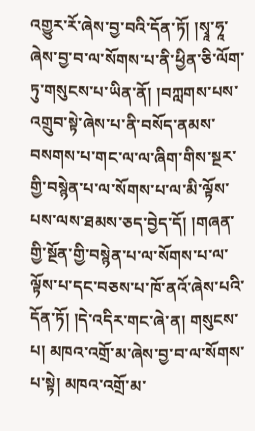འགྱུར་རོ་ཞེས་བྱ་བའི་དོན་ཏོ། །སྭཱ་ཧཱ་ཞེས་བྱ་བ་ལ་སོགས་པ་ནི་ཕྱིན་ཅི་ལོག་ཏུ་གསུངས་པ་ཡིན་ནོ། །བཀླགས་པས་འགྲུབ་སྟེ་ཞེས་པ་ནི་བསོད་ནམས་བསགས་པ་གང་ལ་ལ་ཞིག་གིས་སྔར་གྱི་བསྙེན་པ་ལ་སོགས་པ་ལ་མི་ལྟོས་པས་ལས་ཐམས་ཅད་བྱེད་དོ། །གཞན་གྱི་སྔོན་གྱི་བསྙེན་པ་ལ་སོགས་པ་ལ་ལྟོས་པ་དང་བཅས་པ་ཁོ་ནའོ་ཞེས་པའི་དོན་ཏོ། །དེ་འདིར་གང་ཞེ་ན། གསུངས་པ། མཁའ་འགྲོ་མ་ཞེས་བྱ་བ་ལ་སོགས་པ་སྟེ། མཁའ་འགྲོ་མ་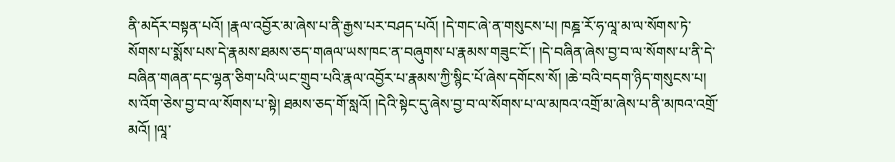ནི་མདོར་བསྟན་པའོ། །རྣལ་འབྱོར་མ་ཞེས་པ་ནི་རྒྱས་པར་བཤད་པའོ། །དེ་གང་ཞེ་ན་གསུངས་པ། ཁཎྜ་རོ་ཧ་ལཱ་མ་ལ་སོགས་ཏེ་སོགས་པ་སྨོས་པས་དེ་རྣམས་ཐམས་ཅད་གཞལ་ཡས་ཁང་ན་བཞུགས་པ་རྣམས་གཟུང་ངོ་། །དེ་བཞིན་ཞེས་བྱ་བ་ལ་སོགས་པ་ནི་དེ་བཞིན་གཞན་དང་ལྷན་ཅིག་པའི་ཡང་གྲུབ་པའི་རྣལ་འབྱོར་པ་རྣམས་ཀྱི་སྙིང་པོ་ཞེས་དགོངས་སོ། །ཆེ་བའི་བདག་ཉིད་གསུངས་པ། ས་འོག་ཅེས་བྱ་བ་ལ་སོགས་པ་སྟེ། ཐམས་ཅད་གོ་སླའོ། །དེའི་སྟེང་དུ་ཞེས་བྱ་བ་ལ་སོགས་པ་ལ་མཁའ་འགྲོ་མ་ཞེས་པ་ནི་མཁའ་འགྲོ་མའོ། །ལཱ་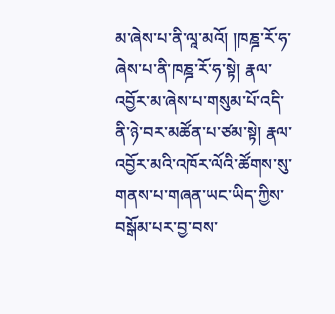མ་ཞེས་པ་ནི་ལཱ་མའོ། །ཁཎྜ་རོ་ཧ་ཞེས་པ་ནི་ཁཎྜ་རོ་ཧ་སྟེ། རྣལ་འབྱོར་མ་ཞེས་པ་གསུམ་པོ་འདི་ནི་ཉེ་བར་མཚོན་པ་ཙམ་སྟེ། རྣལ་འབྱོར་མའི་འཁོར་ལོའི་ཚོགས་སུ་གནས་པ་གཞན་ཡང་ཡིད་ཀྱིས་བསྒོམ་པར་བྱ་བས་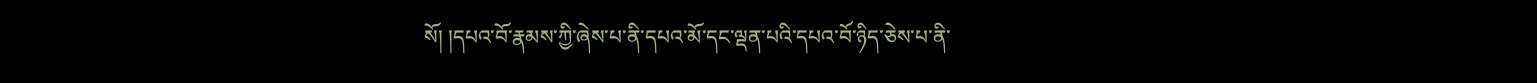སོ། །དཔའ་བོ་རྣམས་ཀྱི་ཞེས་པ་ནི་དཔའ་མོ་དང་ལྡན་པའི་དཔའ་བོ་ཉིད་ཅེས་པ་ནི་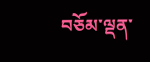བཅོམ་ལྡན་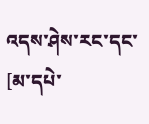འདས་ཤེས་རང་དང་
[མ་དཔེ་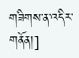གཟིགས་ན་འདིར་གནོན།]